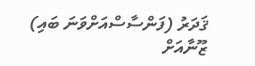ޤަދަރު (ފަންސާސްއަށްވަނަ ބައި)
ޒޫނާއަށް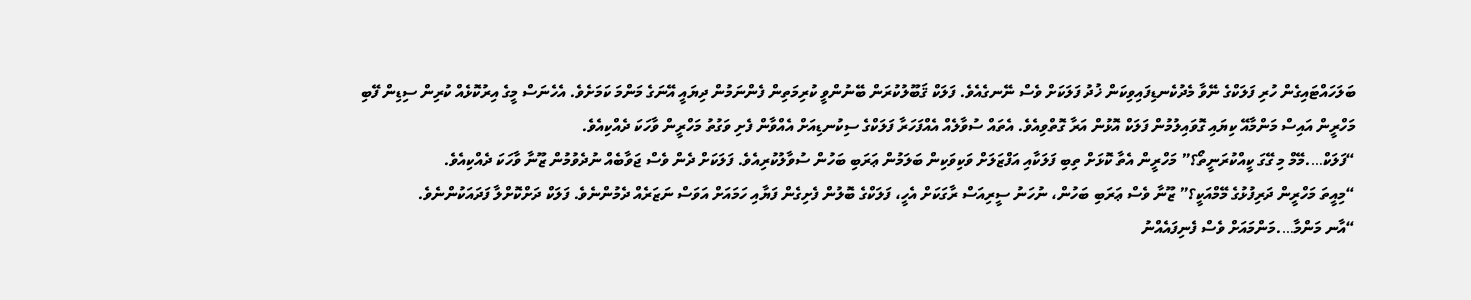ބަލަހައްޓައިގެން ހުރި ފަލަކްގެ ނޭވާ މެދުކެނޑިފައިވިކަން ޚުދު ފަލަކަށް ވެސް ނޭނގެއެވެ. ފަލަކް ޤަބޫލުކުރަން ބޭނުންވީ ކުރިމަތިން ފެންނަމުން ދިޔައީ އޭނަގެ މަންމަ ކަމަށެވެ. އެހެނަސް މީގެ އިރުކޮޅެއް ކުރިން ސިޑިން ފޭބި މަހްރީން އައިސް މަންމާއޭ ކިޔައި ގޮވައިލުމުން ފަލަކް އޮޅުން އަރާ ގޮތްވިއެވެ. އެތައް ސުވާލެއް އެއްފަހަރާ ފަލަކްގެ ސިކުނޑިއަށް އެއްވާން ފެށި ވަގުތު މަހްރީން ވާހަކަ ދެއްކިއެވެ.
“ފަލަކް….މޭމް މި ގޭގަ ކީއްކުރަނީތޯ؟” މަހްރީން އެތާ ކޮޅަށް ތިބި ފަލަކާއި އަފްޒަލަށް ވަކިވަކިން ބަލަމުން ޢަރަބި ބަހުން ސުވާލުކުރިއެވެ. ފަލަކަށް ދެން ވެސް ޖަވާބެއް ނުދެވުމުން ޒޫނާ ވާހަކަ ދެއްކިއެވެ.
“މިއީތަ މަހްރީން ދަރިފުޅުގެ މޭމްއަކީ؟” ޒޫނާ ވެސް ޢަރަބި ބަހުން، ނުހަނު ސީރިއަސް ރާގަކަށް އެހީ، ފަލަކްގެ ބޮލުން ފެށިގެން ފަޔާއި ހަމައަށް އަވަސް ނަޒަރެއް ދެމުންނެވެ. ފަލަކް ދަށްކޮށްލާ ފަދައަކުންނެވެ.
“އާނ މަންމާ….މަންމައަށް ވެސް ފެނިފައެއްނު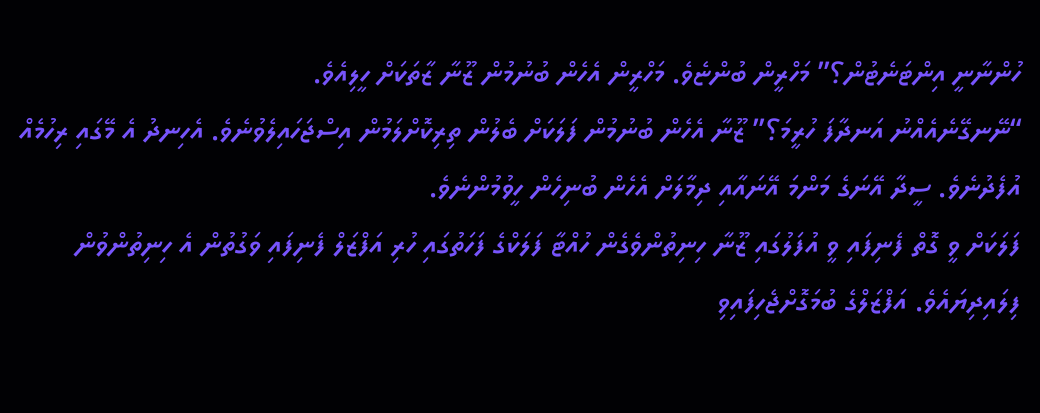ހުންނާނީ އިންޓަނެޓުން؟” މަހްރީން ބުންޏެވެ. މަހްރީން އެހެން ބުނުމުން ޒޫނާ ޒާތަކަށް ހީލިއެވެ.
“ނޭނގޭނެއެއްނު އަނދާފަ ހުރީމަ؟” ޒޫނާ އެހެން ބުނުމުން ފަލަކަށް ބެލުން ތިރިކޮށްލަމުން އިސްޖަހައިލެވުނެވެ. އެހިނދު އެ މޭގައި ރިހުމެއް އުފެދުނެވެ. ސީދާ އޭނަގެ މަންމަ އޭނައާއި ދިމާލަށް އެހެން ބުނިހެން ހީވުމުންނެވެ.
ފަލަކަށް ވީ ގޮތް ފެނިފައި ވީ އުފަލުގައި ޒޫނާ ހިނިތުންވެގެން ހުއްޓާ ފަލަކްގެ ފަހަތުގައި ހުރި އަފްޒަލް ފެނިފައި ވަގުތުން އެ ހިނިތުންވުން ފިލައިދިޔައެވެ. އަފްޒަލްގެ ބުމަގޮށްޖެހިފައިވި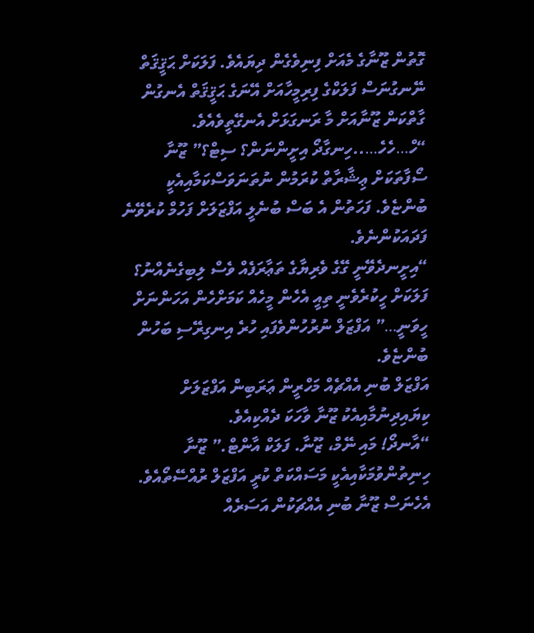ގޮތުން ޒޫނާގެ މެއަށް ފިނިވެގެން ދިޔައެވެ. ފަލަކަށް ޙަޤީޤަތް ނޭނގުނަސް ފަލަކްގެ ފިރިމީހާއަށް އޭނަގެ ޙަޤީޤަތް އެނގުން ގާތްކަން ޒޫނާއަށް މާ ރަނގަޅަށް އެނގޭތީވެއެވެ.
“ހް…ހެހެ…..ހިނގާދޯ އިށީންނަން؟ ސިޓް؟” ޒޫނާ ސޯފާތަކަށް ޢިޝާރާތް ކުރަމުން ނުތަނަވަސްކަމާއިއެކީ ބުންޏެވެ. ފަހަތުން އެ ބަސް ބުނެލީ އަފްޒަލަށް ފަހުމް ކުރެވޭނެ ފަދައަކުންނެވެ.
“އިށީނދެވޭނީ ގޭގެ ވެރިޔާގެ ތަޢާރަފެއް ވެސް ލިބިގެނެއްނު؟ ފަލަކަށް ހީކުރެވެނީ ތިއީ އެހެން މީހެއް ކަމަށްހެން އަހަންނަށް ހީވަނީ…” އަފްޒަލް ނުރުހުންވެފައި ހުރެ އިނގިރޭސި ބަހުން ބުންޏެވެ.
އަފްޒަލް ބުނި އެއްޗެއް މަހްރީން ޢަރަބިން އަފްޒަލަށް ކިޔައިދިނުމާއިއެކު ޒޫނާ ވާހަކަ ދެއްކިއެވެ.
“އާނދޯ! މައި ނޭމް، ޒޫނާ. ފަލަކް އާންޓް.” ޒޫނާ ހިނިތުންވުމަކާއިއެކީ މަސައްކަތް ކުރީ އަފްޒަލް ރުއްސޭތޯއެވެ.
އެހެނަސް ޒޫނާ ބުނި އެއްޗަކުން އަސަރެއް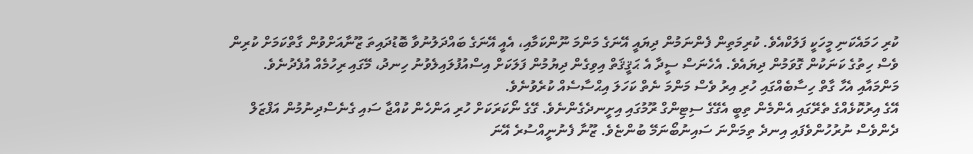ކުރި ހަމައެކަނި މީހަކީ ފަލަކްއެވެ. ކުރިމަތިން ފެންނަމުން ދިޔައީ އޭނަގެ މަންމަ ނޫންކަމާއި، އެއީ އޭނަގެ ބައްދަލުނުވާ ބޮޑުދައިތަ ޒޫނާއަށްވުން ގާތްކަމަށް ކުރިން ވެސް ހިތުގެ ކަނަކުން ގޮވަމުން ދިޔައެވެ. އެހެނަސް ސީދާ އެ ޙަޤީޤަތް އިވިގެން ދިޔުމުން ފަލަކަށް އިސްއުފުލައިލެވުނު ހިނދު، މޭގައި ރިހުމެއް އުފެދުނެވެ. މަންމައާއި އެހާ ގާތް ހިސާބެއްގައި ހުރި އިރު ވެސް މަންމަ ނެތް ކަހަލަ އިޙްސާސެއް ކުރެވުނެވެ.
އޭގެ އިރުކޮޅެއްގެ ތެރޭގައި އެންމެން ތިބީ އެގޭގެ ސިޓިންގް ރޫމުގައި އިށީނދެގެންނެވެ. ގޭގެ ނޯކަރަކަށް ހުރި އަންހެން ކުއްޖާ ސައި ގެނެސްދިނުމުން އަފްޒަލް ދެންވެސް ނުރުހުންވެފައި އިނދެ ތިމަންނަ ސައިނުބޯނަމޭ ބުންޏެވެ. ޒޫނާ ފެނުނީއްސުރެ އޭނަ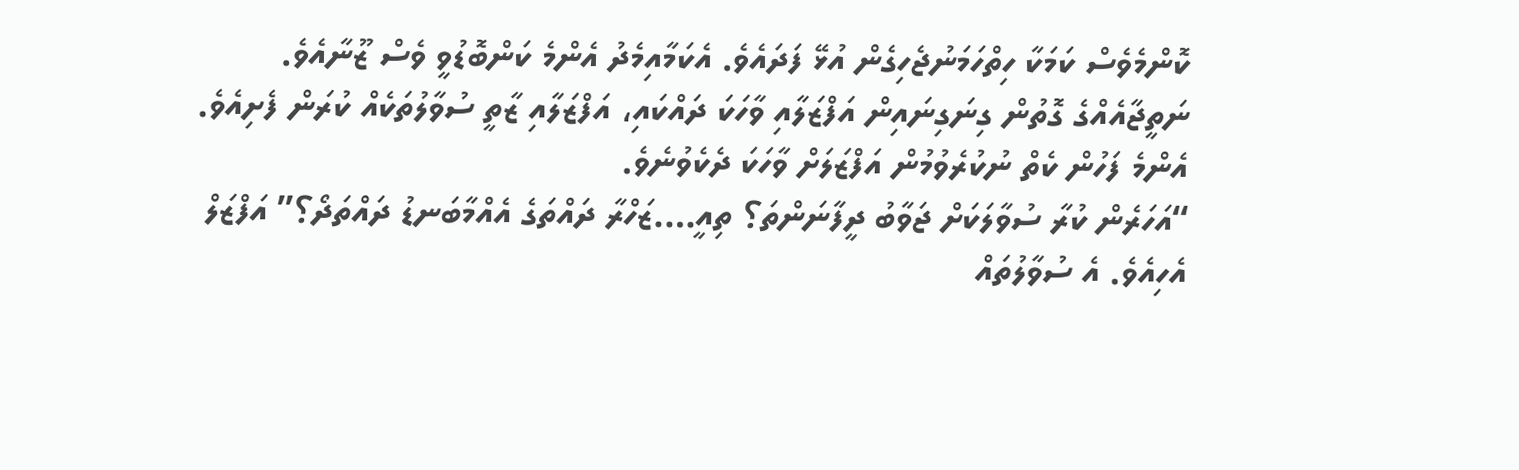ކޮންމެވެސް ކަމަކާ ހިތްހަމަނުޖެހިގެން އުޅޭ ފަދައެވެ. އެކަމާއިމެދު އެންމެ ކަންބޮޑުވީ ވެސް ޒޫނާއެވެ. ނަތީޖާއެއްގެ ގޮތުން ގިނަގިނައިން އަފްޒަލާއި ވާހަކަ ދައްކައި، އަފްޒަލާއި ޒާތީ ސުވާލުތަކެއް ކުރަން ފެށިއެވެ. އެންމެ ފަހުން ކެތް ނުކުރެވުމުން އަފްޒަލަށް ވާހަކަ ދެކެވުނެވެ.
“އަހަރެން ކުރާ ސުވާލަކަށް ޖަވާބު ދީފާނަންތަ؟ ތިއީ….ޒަހްރާ ދައްތަގެ އެއްމާބަނޑު ދައްތަދޯ؟” އަފްޒަލް އެހިއެވެ. އެ ސުވާލުތައް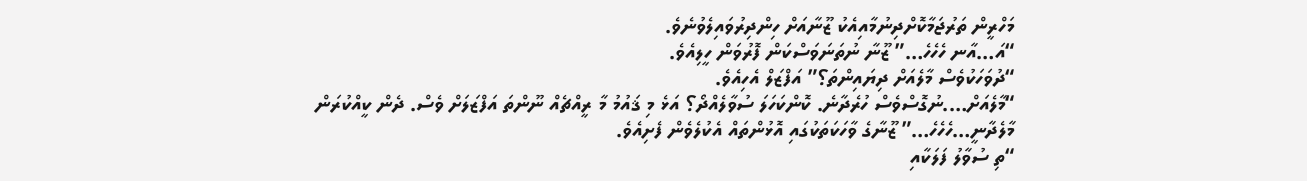މަހްރީން ތަރުޖަމާކޮށްދިނުމާއިއެކު ޒޫނާއަށް ހިންދިރުވައިލެވުނެވެ.
“އަ…އާނ ހެހެހެ…” ޒޫނާ ނުތަނަވަސްކަން ފޮރުވަން ހީލިއެވެ.
“ދުވަހަކުވެސް މާލެއަށް ދިޔައިންތަ؟” އަފްޒަލް އެހިއެވެ.
“މާލެއަށް….ނުގޮސްވެސް ހުރެދާނެ. ކޮންކަހަލަ ސުވާލެއްދޯ؟ އަޅެ މި ޤައުމު މާ ރީއްޗެއް ނޫންތަ އަފްޒަލަށް ވެސް. ދެން ކީއްކުރަން މާލެދާނީ…ހެހެހެ…” ޒޫނާގެ ވާހަކަތަކުގައި އޮޅުންތައް އެކުލެވެން ފެށިއެވެ.
“ތި ސުވާލު ފަލަކާއި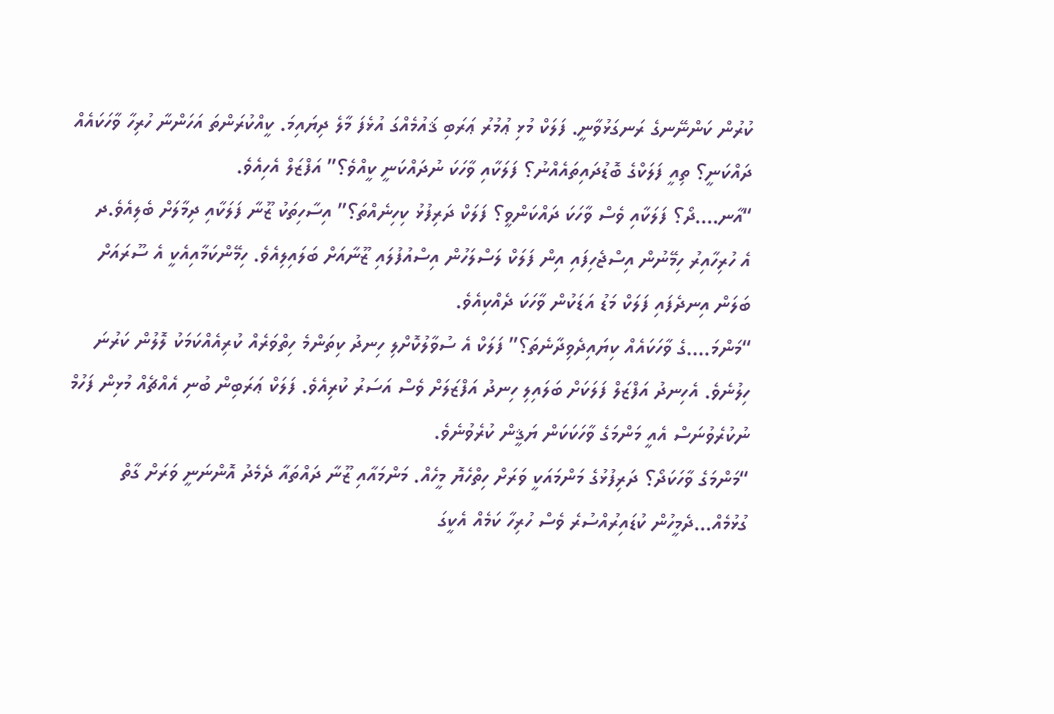ކުރުން ކަންނޭނގެ ރަނގަޅުވާނީ. ފަލަކް މުޅި ޢުމުރު ޢަރަބި ޤައުމެއްގަ އުޅެފަ މާލެ ދިޔައިމަ. ކީއްކުރަންތަ އަހަންނާ ހުރިހާ ވާހަކައެއް ދައްކަނީ؟ ތިއީ ފަލަކްގެ ބޮޑުދައިތައެއްނު؟ ފަލަކާއި ވާހަކަ ނުދައްކަނީ ކީއްވެ؟” އަފްޒަލް އެހިއެވެ.
“އާނ….ދޯ؟ ފަލަކާއި ވެސް ވާހަކަ ދައްކަންވީ؟ ފަލަކް ދަރިފުޅު ކިހިނެއްތަ؟” އިސާހިތަކު ޒޫނާ ފަލަކާއި ދިމާލަށް ބެލިއެވެ.ދ
އެ ހުރިހާއިރު ހިމޭނުން އިސްޖެހިފައި އިން ފަލަކް ލަސްލަހުން އިސްއުފުލައި ޒޫނާއަށް ބަލައިލިއެވެ. ހިމޭންކަމާއިއެކީ އެ ސޫރައަށް ބަލަން އިނދެފައި ފަލަކް މަޑު އަޑަކުން ވާހަކަ ދެއްކިއެވެ.
“މަންމަ….ގެ ވާހަކައެއް ކިޔައިދެވިދާނެތަ؟” ފަލަކް އެ ސުވާލުކޮށްލި ހިނދު ކިތަންމެ ހިތްވަރެއް ކުރިއެއްކަމަކު ލޮލުން ކަރުނަ ހިލުނެވެ. އެހިނދު އަފްޒަލް ފަލަކަށް ބަލައިލި ހިނދު އަފްޒަލަށް ވެސް އަސަރު ކުރިއެވެ. ފަލަކް ޢަރަބިން ބުނި އެއްޗެއް މުޅިން ފަހުމް ނުކުރެވުނަސް އެއީ މަންމަގެ ވާހަކަކަން ޔަޤީން ކުރެވުނެވެ.
“މަންމަގެ ވާހަކަދޯ؟ ދަރިފުޅުގެ މަންމައަކީ ވަރަށް ހިތްހެޔޮ މީހެއް. މަންމައާއި ޒޫނާ ދައްތައާ ދެމެދު އޮންނަނީ ވަރަށް ގާތް ގުޅުމެއް…ދެމީހުން ކުޑައިރުއްސުރެ ވެސް ހުރިހާ ކަމެއް އެކީގަ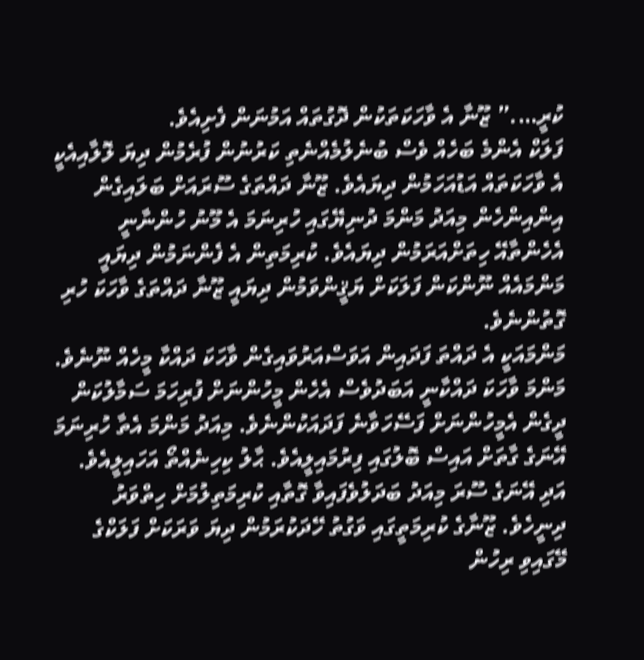ކުރީ….” ޒޫނާ އެ ވާހަކަތަކުން ދޮގުތައް އަމުނަން ފެށިއެވެ.
ފަލަކް އެންމެ ބަހެއް ވެސް ބުނެލުމެއްނެތި ކަރުނުން ފުރެމުން ދިޔަ ލޮލާއިއެކީ އެ ވާހަކަތައް އަޑުއަހަމުން ދިޔައެވެ. ޒޫނާ ދައްތަގެ ސޫރައަށް ބަލައިގެން އިންއިންހެން މިއަދު މަންމަ ދުނިޔޭގައި ހުރިނަމަ އެ މޫނު ހުންނާނީ އެހެންތާއޭ ހިތަށްއަރަމުން ދިޔައެވެ. ކުރިމަތިން އެ ފެންނަމުން ދިޔައީ މަންމައެއް ނޫންކަން ފަލަކަށް ޔަޤީންވަމުން ދިޔައީ ޒޫނާ ދައްތަގެ ވާހަކަ ހުރި ގޮތުންނެވެ.
މަންމައަކީ އެ ދައްތަ ފަދައިން އަވަސްއަރުވައިގެން ވާހަކަ ދައްކާ މީހެއް ނޫނެވެ. މަންމަ ވާހަކަ ދައްކާނީ އަބަދުވެސް އެހެން މީހުންނަށް ފުރިހަމަ ސަމާލުކަން ދީގެން އެމީހުންނަށް ފަސޭހަވާނެ ފަދައަކުންނެވެ. މިއަދު މަންމަ އެތާ ހުރިނަމަ އޭނަގެ ގާތަށް އައިސް ބޮލުގައި ފިރުމައިލީއެވެ. ޙާލު ކިހިނެއްތޯ އަހައިލީއެވެ. އަދި އޭނަގެ ސޫރަ މިއަދު ބަދަލުވެފައިވާ ގޮތާއި ކުރިމަތިލުމަށް ހިތްވަރު ދިނީހެވެ. ޒޫނާގެ ކުރިމަތީގައި ވަގުތު ހޭދަކުރަމުން ދިޔަ ވަރަކަށް ފަލަކްގެ މޭގައިވި ރިހުން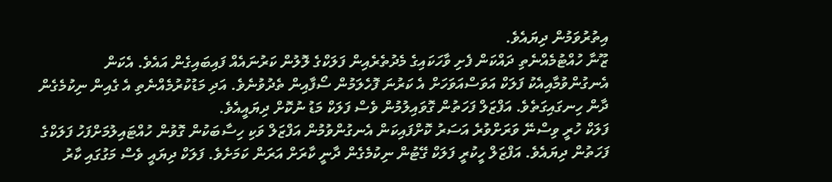އިތުރުވަމުން ދިޔައެވެ.
ޒޫނާ ހުއްޓުމެއްނެތި ދައްކަން ފެށި ވާހަކައިގެ މެދުތެރެއިން ފަލަކްގެ ލޮލުން ކަރުނައެއް ފައިބައިގެން އައެވެ. އެކަން އެނގުންވުމާއިއެކު ފަލަކް އަވަސްއަވަހަށް އެ ކަރުނަ ފޮހެލަމުން ސޯފާއިން ތެދުވުނެވެ. އަދި މަޑުކުރުމެއްނެތި އެ ގެއިން ނިކުމެގެން ދާން ހިނގައިގަތެވެ. އަފްޒަލް ފަހަތުން ގޮވައިލުމުން ވެސް ފަލަކް މަޑު ނުކޮށް ދިޔައީއެވެ.
ފަލަކް ހުރީ ވިސްނޭ ވަރަށްވުރެ އަސަރު ކޮށްފައިކަން އެނގުންވުމުން އަފްޒަލް ވަކި ހިސާބަކުން ގޮވުން ހުއްޓައިލުމަށްފަހު ފަލަކްގެ ފަހަތުން ދިޔައެވެ. އަފްޒަލް ހީކުރީ ފަލަކް ގޭޓުން ނިކުމެގެން ދާނީ ކާރަށް އަރަން ކަމަށެވެ. ފަލަކް ދިޔައީ ވެސް މަގުގައި ކާރު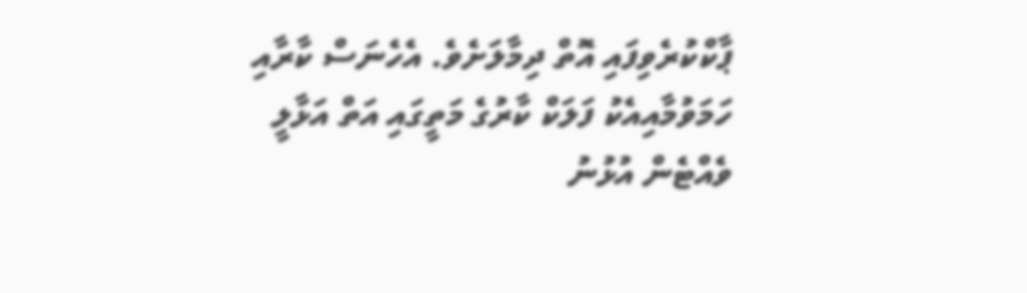ޕާކްކުރެވިފައި އޮތް ދިމާލަށެވެ. އެހެނަސް ކާރާއި ހަމަވުމާއިއެކު ފަލަކް ކާރުގެ މަތީގައި އަތް އަޅާލީ ވެއްޓެން އުޅުނު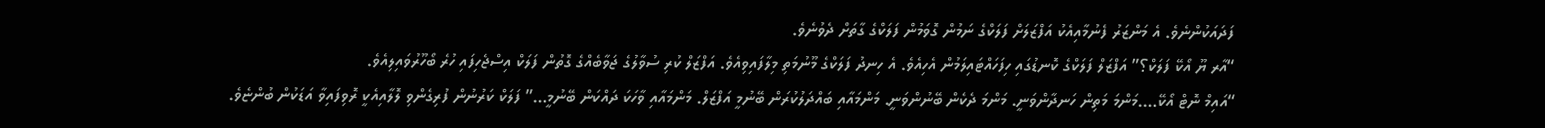ފަދައަކުންނެވެ. އެ މަންޒަރު ފެނުމާއިއެކު އަފްޒަލަށް ފަލަކްގެ ނަމުން ގޮވަމުން ފަލަކްގެ ގާތަށް ދެވުނެވެ.
“އާރ ޔޫ އޯކޭ ފަލަކް؟” އަފްޒަލް ފަލަކްގެ ކޮނޑުގައި ހިފަހައްޓައިލަމުން އެހިއެވެ. އެ ހިނދު ފަލަކްގެ މޫނުމަތި މިލާފައިވިއެވެ. އަފްޒަލް ކުރި ސުވާލުގެ ޖަވާބެއްގެ ގޮތުން ފަލަކް އިސްޖެހިފައި ހުރެ ބޯހޫރުވައިލިއެވެ.
“އައިމް ނޮޓް އޯކޭ….މަންމަ މަތިން ހަނދާންވަނީ. މަންމަ ދެކެން ބޭނުންވަނީ. މަންމައާއި ބައްދަލުކުރަން ބޭނުމީ އަފްޒަލް. މަންމައާއި ވާހަކަ ދައްކަން ބޭނުމީ…” ފަލަކް ކަރުނުން ފުރިގެންވި ލޮލާއިއެކީ ރޮވިފައިވާ އަޑަކުން ބުންޏެވެ.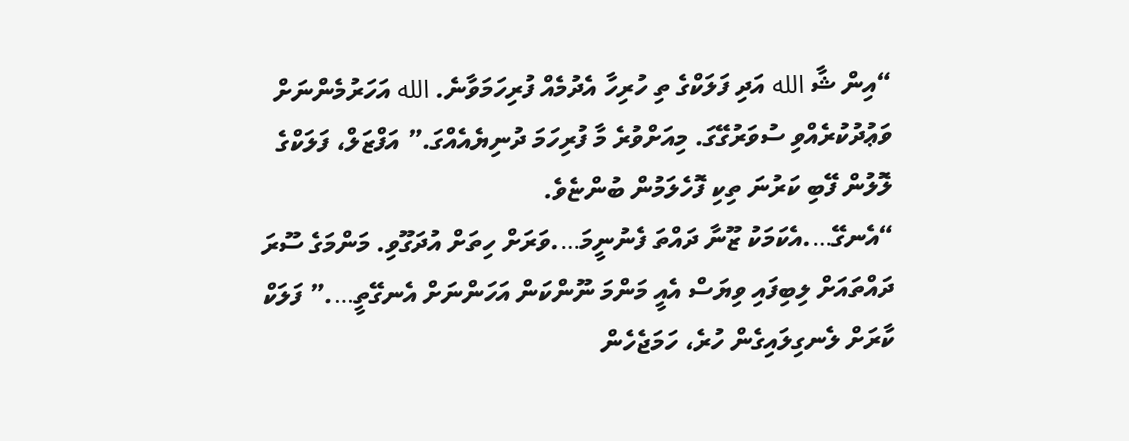“އިން ޝާ الله އަދި ފަލަކްގެ ތި ހުރިހާ އެދުމެއް ފުރިހަމަވާނެ. الله އަހަރުމެންނަށް ވަޢުދުކުރެއްވި ސުވަރުގޭގަ. މިއަށްވުރެ މާ ފުރިހަމަ ދުނިޔެއެއްގަ.” އަފްޒަލް، ފަލަކްގެ ލޮލުން ފޭބި ކަރުނަ ތިކި ފޮހެލަމުން ބުންޏެވެ.
“އެނގޭ….އެކަމަކު ޒޫނާ ދައްތަ ފެނުނީމަ….ވަރަށް ހިތަށް އުދަގޫވި. މަންމަގެ ސޫރަ ދައްތައަށް ލިބިފައި ވިޔަސް އެއީ މަންމަ ނޫންކަން އަހަންނަށް އެނގޭތީ….” ފަލަކް ކާރަށް ލެނގިލައިގެން ހުރެ، ހަމަޖެހެން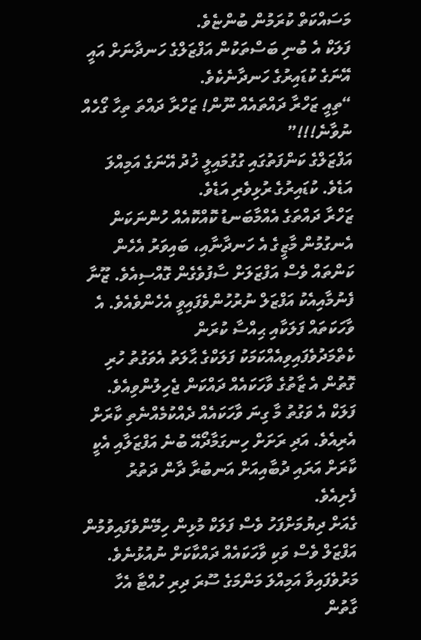މަސައްކަތް ކުރަމުން ބުންޏެވެ.
ފަލަކް އެ ބުނި ބަސްތަކުން އަފްޒަލްގެ ހަނދާނަށް އައީ އޭނަގެ ކުޑައިރުގެ ހަނދާނެކެވެ.
“ތިއީ ޒަހްރާ ދައްތައެއް ނޫން! ޒަހްރާ ދައްތަ ތިހާ ގޯހެއް ނުވާނެ!!!”
އަފްޒަލްގެ ކަންފަތުގައި ގުގުމައިލީ ޚުދު އޭނަގެ އަމިއްލަ އަޑެވެ. ކުޑައިރުގެ ރުޅިވެރި އަޑެވެ.
ޒަހްރާ ދައްތަގެ އެއްމާބަނޑު ކޮއްކޮއެއް ހުންނަކަން އެނގުމުން މާޒީގެ އެ ހަނދާނާއި، ބައިވަރު އެހެން ކަންތައް ވެސް އަފްޒަލަށް ސާފުވެގެން ގޮއްސިއެވެ. ޒޫނާ ފެނުމާއިއެކު އަފްޒަލް ނުރުހުންވެފައިވީ އެހެންވެއެވެ. އެ ވާހަކަތައް ފަލަކާއި ޙިއްސާ ކުރަން ކެތްމަދުވެފައިވިއެއްކަމަކު ފަލަކްގެ ޙާލަތު އެވަގުތު ހުރި ގޮތުން އެ ޒާތުގެ ވާހަކައެއް ދައްކަން ޖެހިލުންވިއެވެ.
ފަލަކް އެ ވަގުތު މާ ގިނަ ވާހަކައެއް ދެއްކުމެއްނެތި ކާރަށް އެރިއެވެ. އަދި ރަށަށް ހިނގަމާދޯއޭ ބުނެ އަފްޒަލާއި އެކީ ކާރަށް އަރައި ދުބާއިއަށް އަނބުރާ ދާން ދަތުރު ފެށިއެވެ.
ގެއަށް ދިޔުމަށްފަހު ވެސް ފަލަކް މުޅިން ހިމޭންވެފައިވުމުން އަފްޒަލް ވެސް ވަކި ވާހަކައެއް ދައްކާކަށް ނުއުޅުނެވެ. މަރުވެފައިވާ އަމިއްލަ މަންމަގެ ސޫރަ ދިރި ހުއްޓާ އެހާ ގާތުން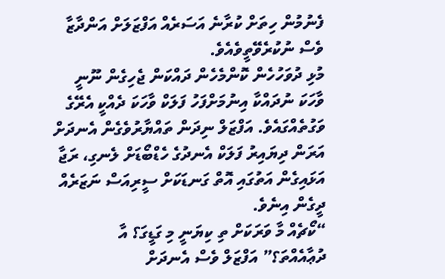ފެނުމުން ހިތަށް ކުރާނެ އަސަރެއް އަފްޒަލަށް އަންދާޒާ ވެސް ނުކުރެވޭތީވެއެވެ.
މުޅި ދުވަހުހެން ކޮންމެހެން ދައްކަން ޖެހިގެން ނޫނީ ވާހަކަ ނުދައްކާ އިނުމަށްފަހު ފަލަކް ވާހަކަ ދެއްކީ އެރޭގެ ވަގުތެއްގައެވެ. އަފްޒަލް ނިދަން ތައްޔާރުވެގެން އެނދަށް އަރަން ދިޔައިރު ފަލަކް އެނދުގެ ހެޑްބޯޑަށް ލެނގި، ރަޖާ އަޅައިގެން އަތުގައި އޮތް ގަނޑަކަށް ސީރިއަސް ނަޒަރެއް ދީގެން އިނެވެ.
“ކޯޗެއް މާ ވަރަކަށް ތި ކިޔަނީ މި ގަޑީގަ؟ އާ ދުޢާއެއްތަ؟” އަފްޒަލް ވެސް އެނދަށް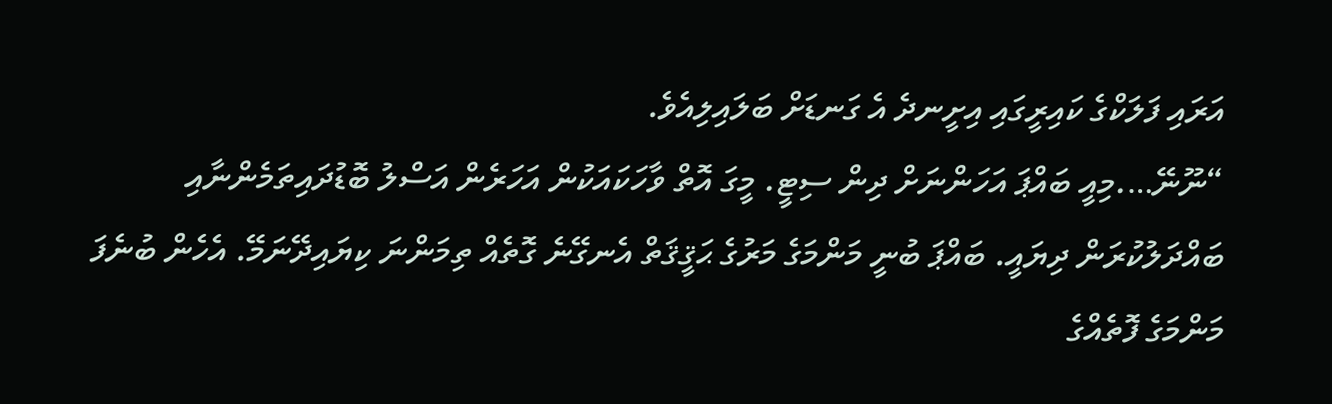އަރައި ފަލަކްގެ ކައިރީގައި އިށީނދެ އެ ގަނޑަށް ބަލައިލިއެވެ.
“ނޫނޭ….މިއީ ބައްޕަ އަހަންނަށް ދިން ސިޓީ. މީގަ އޮތް ވާހަކައަކުން އަހަރެން އަސްލު ބޮޑުދައިތަމެންނާއި ބައްދަލުކުރަން ދިޔައީ. ބައްޕަ ބުނީ މަންމަގެ މަރުގެ ޙަޤީޤަތް އެނގޭނެ ގޮތެއް ތިމަންނަ ކިޔައިދޭނަމޭ. އެހެން ބުނެފަ މަންމަގެ ފޮތެއްގެ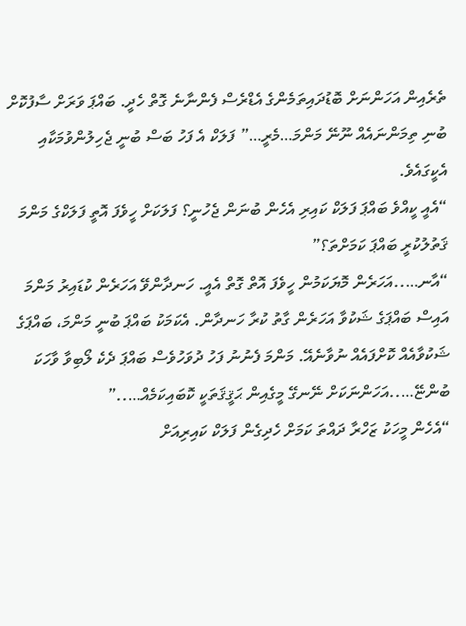ތެރެއިން އަހަންނަށް ބޮޑުދައިތަމެންގެ އެޑްރެސް ފެންނާނެ ގޮތް ހެދީ. ބައްޕަ ވަރަށް ސާފުކޮށް ބުނި ތިމަންނައެއް ނޫނޭ މަންމަ…މެރީ…” ފަލަކް އެ ފަހު ބަސް ބުނީ ޖެހިލުންވުމަކާއި އެކީގައެވެ.
“އެއީ ކީއްވެ ބައްޕަ ފަލަކް ކައިރި އެހެން ބުނަން ޖެހުނީ؟ ފަލަކަށް ހީވެފަ އޮތީ ފަލަކްގެ މަންމަ ޤަތުލުކުރީ ބައްޕަ ކަމަށްތަ؟”
“އާނ…..އަހަރެން މޮޔަކަމުން ހީވެފަ އޮތް ގޮތް އެއީ. ހަނދާންވޭ އަހަރެން ކުޑައިރު މަންމަ އައިސް ބައްޕަގެ ޝަކުވާ އަހަރެން ގާތު ކުރާ ހަނދާން. އެކަމަކު ބައްޕަ ބުނީ މަންމަ، ބައްޕަގެ ޝަކުވާއެއް ކޮށްފައެއް ނުވާނެއޭ. މަންމަ ފެނުނު ފަހު ދުވަހުވެސް ބައްޕަ ދެކެ ލޯބިވާ ވާހަކަ ބުންޏޭ…..އަހަންނަކަށް ނޭނގޭ މީގެއިން ޙަޤީޤަތަކީ ކޮބައިކަމެއް…..”
“އެހެން މީހަކު ޒަހްރާ ދައްތަ ކަމަށް ހެދިގެން ފަލަކް ކައިރިއަށް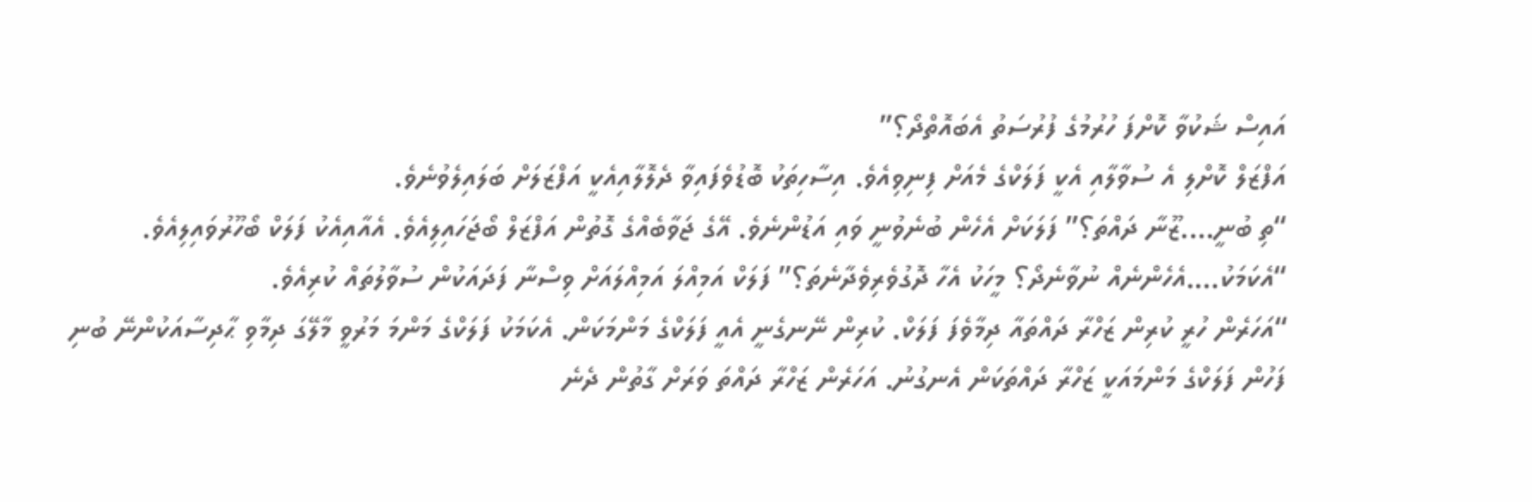އައިސް ޝަކުވާ ކޮށްފަ ހުރުމުގެ ފުރުސަތު އެބައޮތްދޯ؟”
އަފްޒަލް ކޮށްލި އެ ސުވާލާއި އެކީ ފަލަކްގެ މެއަށް ފިނިވިއެވެ. އިސާހިތަކު ބޮޑުވެފައިވާ ދެލޮލާއިއެކީ އަފްޒަލަށް ބަލައިލެވުނެވެ.
“ތި ބުނީ….ޒޫނާ ދައްތަ؟” ފަލަކަށް އެހެން ބުނެވުނީ ވައި އަޑުންނެވެ. އޭގެ ޖަވާބެއްގެ ގޮތުން އަފްޒަލް ބޯޖަހައިލިއެވެ. އެއާއިއެކު ފަލަކް ބޯހޫރުވައިލިއެވެ.
“އެކަމަކު….އެހެންނެއް ނުވާނެދޯ؟ މީހަކު އެހާ ދޮގުވެރިވެދާނެތަ؟” ފަލަކް އަމިއްލަ އަމިއްލައަށް ވިސްނާ ފަދައަކުން ސުވާލުތައް ކުރިއެވެ.
“އަހަރެން ހުރީ ކުރިން ޒަހްރާ ދައްތައާ ދިމާވެފަ ފަލަކް. ކުރިން ނޭނގެނީ އެއީ ފަލަކްގެ މަންމަކަން. އެކަމަކު ފަލަކްގެ މަންމަ މަރުވީ މާލޭގަ ދިމާވި ޙާދިސާއަކުންނޭ ބުނި ފަހުން ފަލަކްގެ މަންމައަކީ ޒަހްރާ ދައްތަކަން އެނގުނު. އަހަރެން ޒަހްރާ ދައްތަ ވަރަށް ގާތުން ދެނެ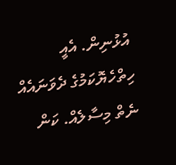އުޅުނިން. އެއީ ހިތްހެޔޮކަމުގެ ދެވަނައެއް ނެތް މިސާލެއް. ކަން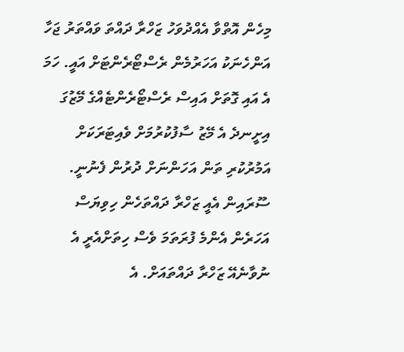މިހެން އޮތްވާ އެއްދުވަހު ޒަހްރާ ދައްތަ ވައްތަރު ޖަހާ އަންހެނަކު އަހަރުމެން ރެސްޓޯރެންޓަށް އައީ. ހަމަ އެ އައި ގޮތަށް އައިސް ރެސްޓޯރެންޓެއްގެ މޭޒުގަ އިށީނދެ އެ މޭޒު ސާފުކުރުމަށް ވެއިޓަރަކަށް އަމުރުކުރި ތަން އަހަންނަށް ދުރުން ފެނުނީ. ސޫރައިން އެއީ ޒަހްރާ ދައްތަހެން ހިވިޔަސް އަހަރެން އެންމެ ފުރަތަމަ ވެސް ހިތަށްއެރީ އެ ނުވާނެއޭ ޒަހްރާ ދައްތައަށް. އެ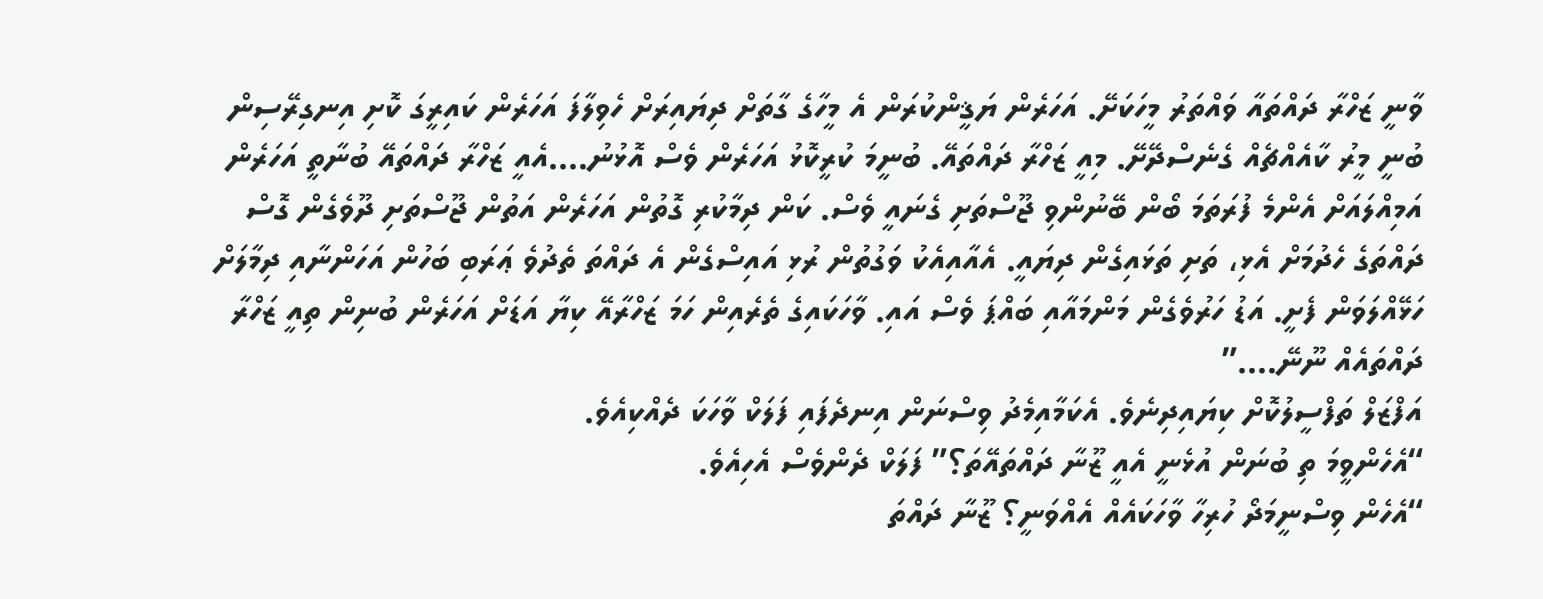ވާނީ ޒަހްރާ ދައްތައާ ވައްތަރު މީހަކަށޭ. އަހަރެން ޔަޤީންކުރަން އެ މީހާގެ ގާތަށް ދިޔައިރަށް ހެވިލާފަ އަހަރެން ކައިރީގަ ކޮށި އިނގިރޭސިން ބުނީ މީރު ކާއެއްޗެއް ގެނެސްދޭށޭ. މިއީ ޒަހްރާ ދައްތައޭ. ބުނީމަ ކުރީކޮޅު އަހަރެން ވެސް އޮޅުނު….އެއީ ޒަހްރާ ދައްތައޭ ބުނާތީ އަހަރެން އަމިއްލައަށް އެންމެ ފުރަތަމަ ބޯން ބޭނުންވި ޖޫސްތަށި ގެނައީ ވެސް. ކަން ދިމާކުރި ގޮތުން އަހަރެން އަތުން ޖޫސްތަށި ދޫވެގެން ގޮސް ދައްތަގެ ހެދުމަށް އެޅި، ތަށި ތަޅައިގެން ދިޔައީ. އެއާއިއެކު ވަގުތުން ރުޅި އައިސްގެން އެ ދައްތަ ތެދުވެ ޢަރަބި ބަހުން އަހަންނާއި ދިމާލަށް ހަޅޭއްލަވަން ފެށީ. އަޑު ހަރުވެގެން މަންމައާއި ބައްޕަ ވެސް އައި. ވާހަކައިގެ ތެރެއިން ހަމަ ޒަހްރާއޭ ކިޔާ އަޑަށް އަހަރެން ބުނިން ތިއީ ޒަހްރާ ދައްތައެއް ނޫނޭ….”
އަފްޒަލް ތަފްސީލުކޮށް ކިޔައިދިނެވެ. އެކަމާއިމެދު ވިސްނަން އިނދެފައި ފަލަކް ވާހަކަ ދެއްކިއެވެ.
“އެހެންވީމަ ތި ބުނަން އުޅެނީ އެއީ ޒޫނާ ދައްތައޭތަ؟” ފަލަކް ދެންވެސް އެހިއެވެ.
“އެހެން ވިސްނީމަދޯ ހުރިހާ ވާހަކައެއް އެއްވަނީ؟ ޒޫނާ ދައްތަ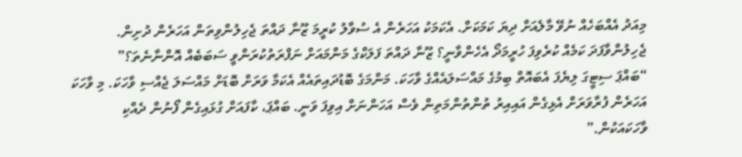މިއަދު އެއްބަހެއް ނުވޭ މާލެއަށް ދިޔަ ކަމަކަށް. އެކަމަކު އަހަރެން އެ ސުވާލު ކުރީމަ ޒޫނާ ދައްތަ ޖެހިލުންވިތަން އަހަރެން ދުށިން. ޖެހިލުންވާފަދަ ކަމެއް ކުރެވިފަ ހުރީމަދޯ އެހެންވާނީ؟ ޒޫނާ ދައްތަ ފަލަކްގެ މަންމައަށް ނަފްރަތުކުރަންވީ ސަބަބެއް އޮންނާނެތަ؟”
“ބައްޕަ ސިޓީގަ ލިޔެފަ އެބައޮތް ބިމުގެ މައްސަލައެއްގެ ވާހަކަ. މަންމަގެ ބޮޑުދައިތައެއް އެކަމާ ވަރަށް ބޮޑަށް މައްސަލަ ޖެއްސި ވާހަކަ. މި ވާހަކަ އަހަރެން ފުރާވަރަށް އެޅިގެން އައިއިރު ތުންތުންމަތިން ވެސް އަހަންނަށް އިވިފަ ވަނީ. ބައްޕަ، ކާފައަށް ގުޅައިގެން ފޯނުން ދެއްކި ވާހަކައަކުން.”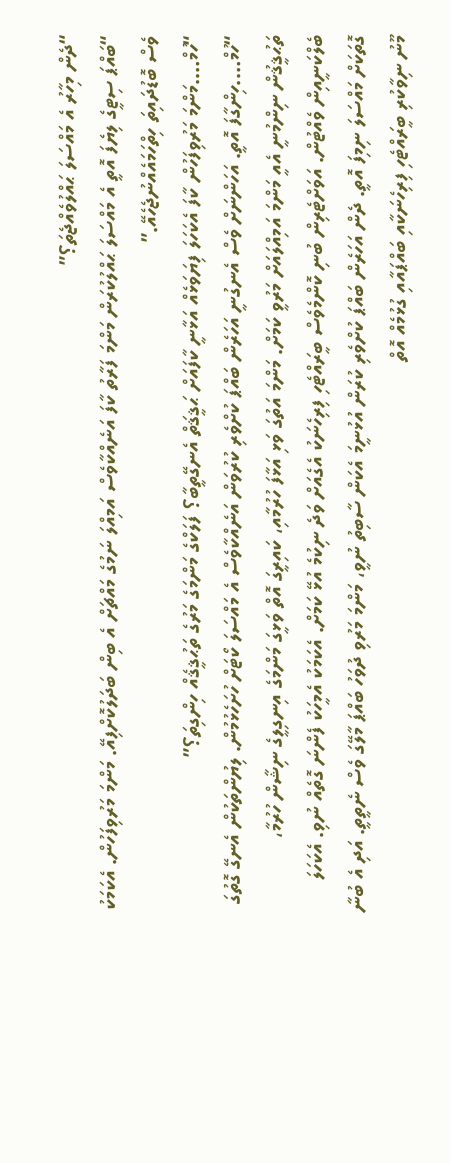“ދެން މިހާރު އެ މައްސަލަ ޙައްލުވެއްޖެތަ؟”
“ބައްޕަ ސިޓީގެ ލިޔެފަ އޮތީ އެ މައްސަލަ ޙައްލުކުރަން މަންމަ ފަރާތު ކާފަ އަނެއްކާވެސް އަމިއްލަ ނަމުގެ މައްޗަށް އެ ބިން ބަދަލުކޮށްފިއޭ. މަންމަ މަރުވިފަހުން. އެކަމަކު ވެސް ބޮޑުދައިތަ ހިތްހަމައެއްނުޖެހެއޭ.”
“ހުމް….މަންމަ މަރުވިފަހުން ކާފަ އެކަހަލަ ފިޔަވަޅެއް އަޅާނީ ކާފައަށް ޙަޤީޤަތް އެނގޭތީބާ؟ ފަލަކްގެ މަންމަގެ މަރުގެ ތަޙުޤީޤެއް ހިންގިތަ؟”
“ހުމް….ހިންގާފަ އޮތީ. އަހަންނަށް ވެސް އެނގުނީ އަހަރެން ބައްޕަ ކުށްވެރި ކުރުވަން އަނެއްކާވެސް އެ މައްސަލަ ކޯޓަށް ހުށަހެޅުމުން. ލިޔުންތަކުން އެނގޭ ގޮތުގަ ތަޙުޤީޤުން ނިންމުނީ އެއީ މަންމަ އަމިއްލައަށް މަރުވީ ކަމަށް. މަންމަ އަތުގަ ވަޅި އަޅާފަ ހުރުމާއި، ކައިރީގަ އޮތް ވަޅީގަ މަންމަގެ އިނގިލީގެ ނިޝާން ހުރުމާ، ބެލްކަނީއިން ވެއްޓުން. އަވަށްޓެރިން ބުނި ކޮންމެވެސް ބީރައްޓެހި ފިރިހެނަކު އެގެއަށް ވަދެ ނިކުމެ އުޅޭ ކަމަށް. އެކަމަކު އެމީހަކު ފެންނަ ގޮތެއް ނުވި. އެކަހަލަ ގޮތަކަށް މައްސަލަ ނިމިފަ އޮތީ. ދެން އަހަރެން ބައްޕަ ކުށްވެރި ކުރަން އުޅުނީމަ އެކަން ސާބިތު ނުވީ، މަންމަ މަރުވި ދުވަހު ބައްޕަ މާލޭގަ ވެސް ނެތީތީ. އަދި އެ ބުނާ މޫނު ނިވާކުރި ބީރައްޓެހި ފިރިހެނަކާއި ބައްޕައާއި ގުޅުމެއް އޮތް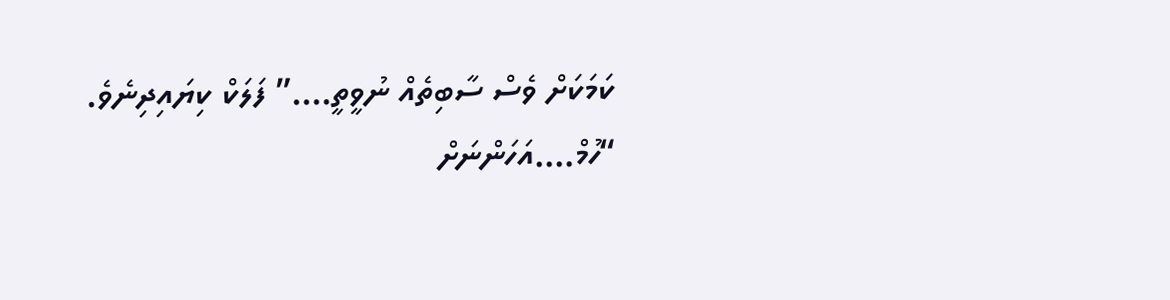ކަމަކަށް ވެސް ސާބިތެއް ނުވީތީ….” ފަލަކް ކިޔައިދިނެވެ.
“ހުމް….އަހަންނަށް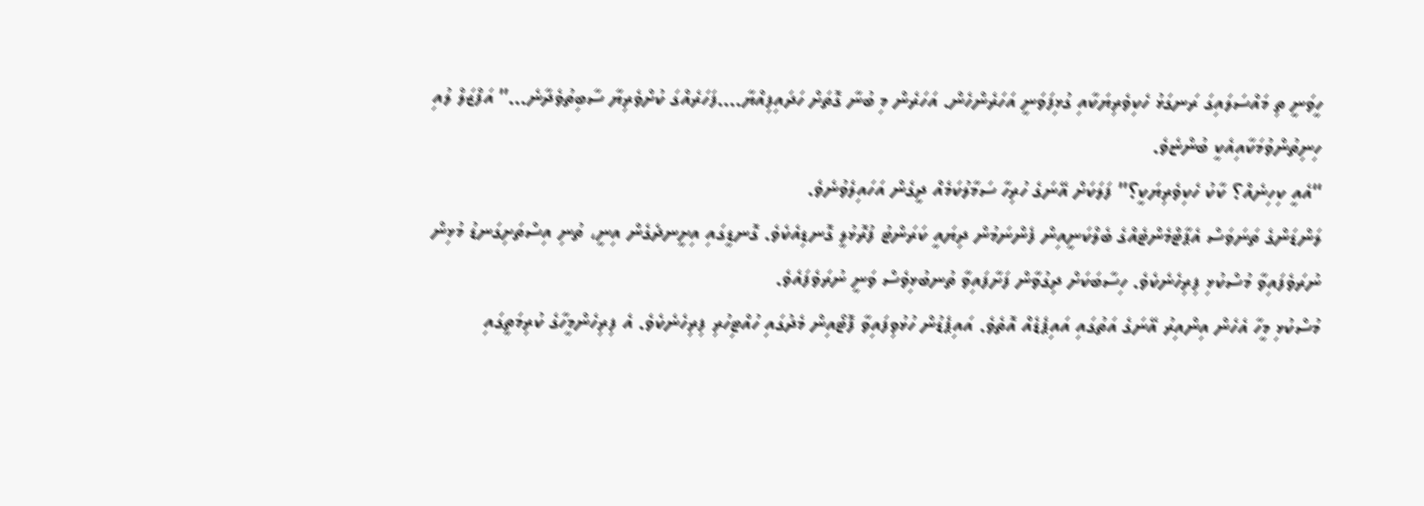ހީވަނީ ތި މައްސަލައިގަ ރަނގަޅު ހެކިވެރިޔަކާއި ގުޅިފަވަނީ އަހަރެންހެން. އަހަރެން މި ބުނާ ގޮތަށް ހަދައިފިއްޔާ….ފަހަރެއްގަ ކުށްވެރިޔާ ސާބިތުވެދާނެ…” އަފްޒަލް ލުއި ހިނިތުންވުމަކާއިއެކީ ބުންޏެވެ.
“އެއީ ކިހިނެއް؟ ކާކު ހެކިވެރިޔަކީ؟” ފަލަކަށް އޭނަގެ ހުރިހާ ސަމާލުކަމެއް ދީގެން އަހައިލެވުނެވެ.
ލަންޑަންގެ ތަނަވަސް އެޕާޓްމެންޓެއްގެ ބެލްކަނީއިން ފެންނަމުން ދިޔައީ ކަރަންޓު ފުރޮޅުލީ ގޮނޑިއެކެވެ. ގޮނޑީގައި އިށީނދެގެން އިނީ، ތުނި އިސްތަށިގަނޑު މުޅިން ނުރަވެފައިވާ މުސްކުޅި ފިރިހެނެކެވެ. ހިސާބަކަށް ދިގުވާން ފަށާފައިވާ ތުނބުޅިވެސް ވަނީ ނުރަވެފައެވެ.
މުސްކުޅި މީހާ އެހެން އިންއިރު އޭނަގެ އަތުގައި އައިޕެޑެއް އޮތެވެ. އައިޕެޑުން ހުޅުވިފައިވާ ފޮޓޯއިން މެދުގައި ހުއްޓިހުރި ފިރިހެނެކެވެ. އެ ފިރިހެންމީހާގެ ކުރިމަތީގައި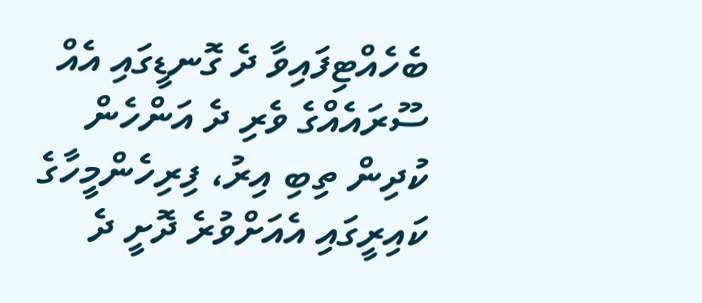ބެހެއްޓިފައިވާ ދެ ގޮނޑީގައި އެއް ސޫރައެއްގެ ވެރި ދެ އަންހެން ކުދިން ތިބި އިރު، ފިރިހެންމީހާގެ ކައިރީގައި އެއަށްވުރެ ދޮށީ ދެ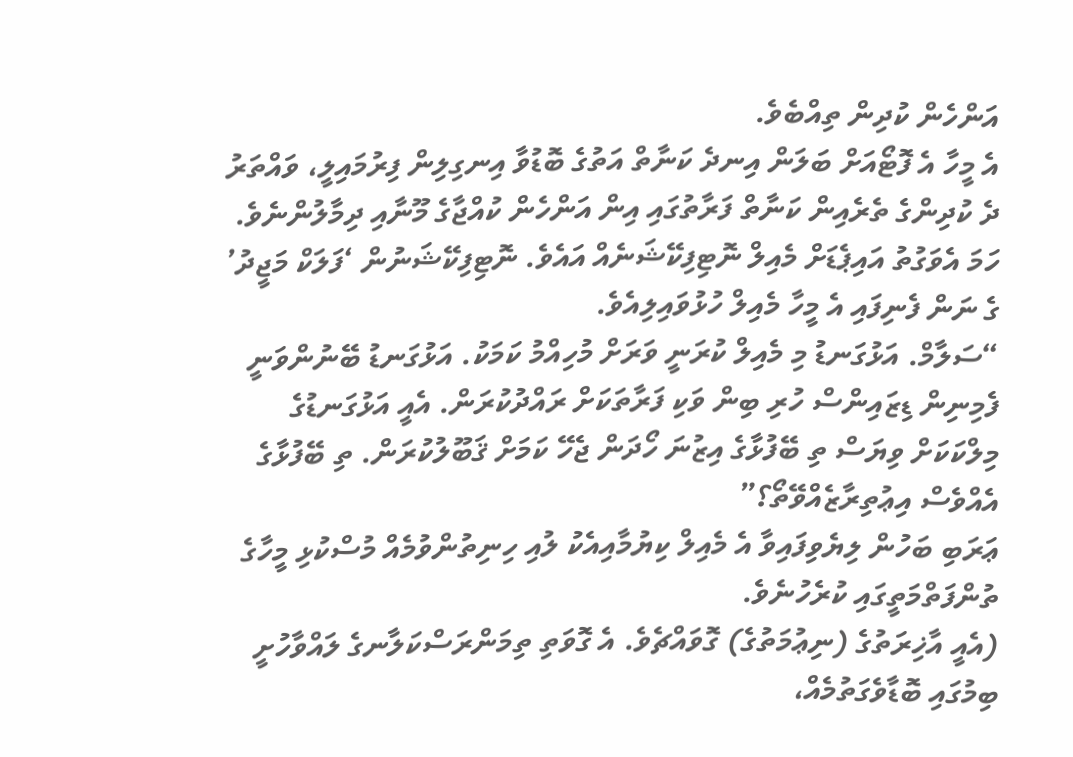އަންހެން ކުދިން ތިއްބެވެ.
އެ މީހާ އެ ފޮޓޯއަށް ބަލަން އިނދެ ކަނާތް އަތުގެ ބޮޑުވާ އިނގިލިން ފިރުމައިލީ، ވައްތަރު ދެ ކުދިންގެ ތެރެއިން ކަނާތް ފަރާތުގައި އިން އަންހެން ކުއްޖާގެ މޫނާއި ދިމާލުންނެވެ. ހަމަ އެވަގުތު އައިޕެޑަށް މެއިލް ނޮޓިފިކޭޝަނެއް އައެވެ. ނޮޓިފިކޭޝަނުން ‘ފަލަކް މަޖީދު’ ގެ ނަން ފެނިފައި އެ މީހާ މެއިލް ހުޅުވައިލިއެވެ.
“ސަލާމް. އަޅުގަނޑު މި މެއިލް ކުރަނީ ވަރަށް މުހިއްމު ކަމަކު. އަޅުގަނޑު ބޭނުންވަނީ ފެމިނިން ޑިޒައިންސް ހުރި ބިން ވަކި ފަރާތަކަށް ރައްދުކުރަން. އެއީ އަޅުގަނޑުގެ މިލްކަކަށް ވިޔަސް ތި ބޭފުޅާގެ އިޒުނަ ހޯދަން ޖެހޭ ކަމަށް ޤަބޫލުކުރަން. ތި ބޭފުޅާގެ އެއްވެސް އިޢުތިރާޒެއްވޭތޯ؟”
ޢަރަބި ބަހުން ލިޔެވިފައިވާ އެ މެއިލް ކިޔުމާއިއެކު ލުއި ހިނިތުންވުމެއް މުސްކުޅި މީހާގެ ތުންފަތްމަތީގައި ކުރެހުނެވެ.
(އެއީ އާޚިރަތުގެ (ނިޢުމަތުގެ) ގޮވައްޗެވެ. އެ ގޮވަތި ތިމަންރަސްކަލާނގެ ލައްވާހުށީ ބިމުގައި ބޮޑާވެގަތުމެއް،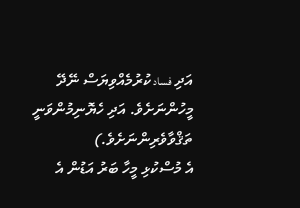އަދި فساد ކުރުމެއްވިޔަސް ނޭދޭ މީހުންނަށެވެ. އަދި ހެޔޮނިމުންވަނީ ތަޤްވާވެރިންނަށެވެ.)
އެ މުސްކުޅި މީހާ ބަރު އަޑުން އެ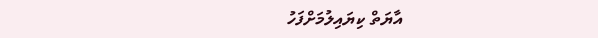އާޔަތް ކިޔައިލުމަށްފަހު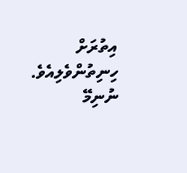އިތުރަށް ހިނިތުންވެލިއެވެ.
ނުނިމޭ